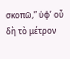σκοπῶ,” ὑφ’ οὗ δὴ τὸ μέτρον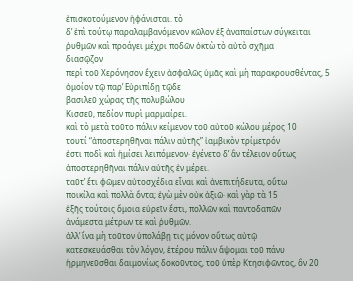ἐπισκοτούμενον ἠφάνισται. τὸ
δ’ ἐπὶ τούτῳ παραλαμβανόμενον κῶλον ἐξ ἀναπαίστων σύγκειται
ῥυθμῶν καὶ προάγει μέχρι ποδῶν ὀκτὼ τὸ αὐτὸ σχῆμα
διασῷζον
περὶ τοῦ Χερόνησον ἔχειν ἀσφαλῶς ὑμᾶς καὶ μὴ παρακρουσθέντας, 5
ὁμοίον τῷ παρ’ Εὐριπίδῃ τῷδε
βασιλεῦ χώρας τῆς πολυβώλου
Κισσεῦ, πεδίον πυρὶ μαρμαίρει.
καὶ τὸ μετὰ τοῦτο πάλιν κείμενον τοῦ αὐτοῦ κώλου μέρος 10
τουτί “ἀποστερηθῆναι πάλιν αὐτῆς” ἰαμβικὸν τρίμετρόν
ἐστι ποδὶ καὶ ἡμίσει λειπόμενον· ἐγένετο δ’ ἂν τέλειον οὕτως
ἀποστερηθῆναι πάλιν αὐτῆς ἐν μέρει.
ταῦτ’ ἔτι φῶμεν αὐτοσχέδια εἶναι καὶ ἀνεπιτήδευτα, οὕτω
ποικίλα καὶ πολλὰ ὄντα; ἐγὼ μὲν οὐκ ἀξιῶ· καὶ γὰρ τὰ 15
ἑξῆς τούτοις ὅμοια εὑρεῖν ἔστι, πολλῶν καὶ παντοδαπῶν
ἀνάμεστα μέτρων τε καὶ ῥυθμῶν.
ἀλλ’ ἵνα μὴ τοῦτον ὑπολάβῃ τις μόνον οὕτως αὐτῷ
κατεσκευάσθαι τὸν λόγον, ἑτέρου πάλιν ἅψομαι τοῦ πάνυ
ἡρμηνεῦσθαι δαιμονίως δοκοῦντος, τοῦ ὑπὲρ Κτησιφῶντος, ὃν 20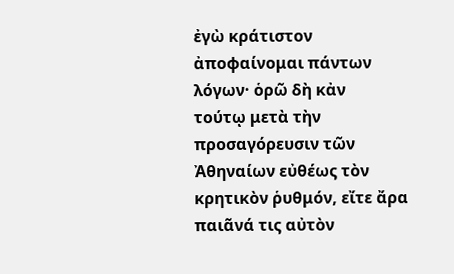ἐγὼ κράτιστον ἀποφαίνομαι πάντων λόγων· ὁρῶ δὴ κἀν
τούτῳ μετὰ τὴν προσαγόρευσιν τῶν Ἀθηναίων εὐθέως τὸν
κρητικὸν ῥυθμόν, εἴτε ἄρα παιᾶνά τις αὐτὸν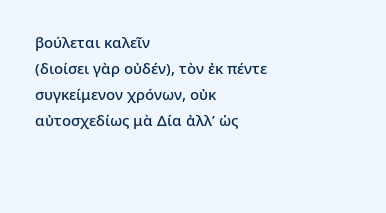βούλεται καλεῖν
(διοίσει γὰρ οὐδέν), τὸν ἐκ πέντε συγκείμενον χρόνων, οὐκ
αὐτοσχεδίως μὰ Δία ἀλλ’ ὡς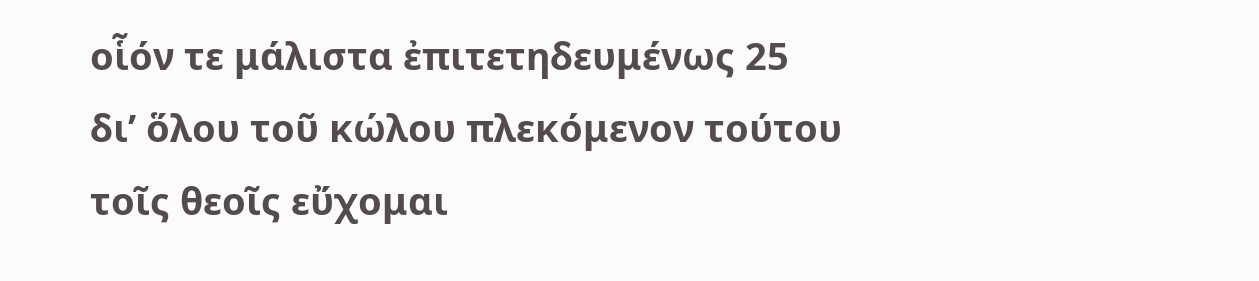οἷόν τε μάλιστα ἐπιτετηδευμένως 25
δι’ ὅλου τοῦ κώλου πλεκόμενον τούτου
τοῖς θεοῖς εὔχομαι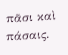πᾶσι καὶ πάσαις.